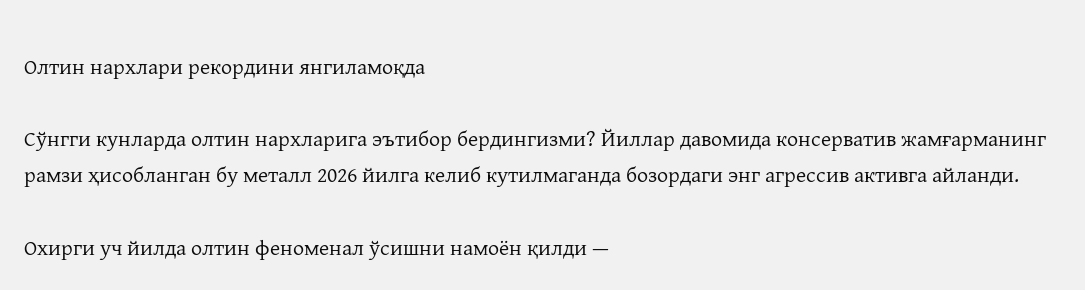Олтин нархлари рекордини янгиламоқда

Сўнгги кунларда олтин нархларига эътибор бердингизми? Йиллар давомида консерватив жамғарманинг рамзи ҳисобланган бу металл 2026 йилга келиб кутилмаганда бозордаги энг агрессив активга айланди.

Охирги уч йилда олтин феноменал ўсишни намоён қилди —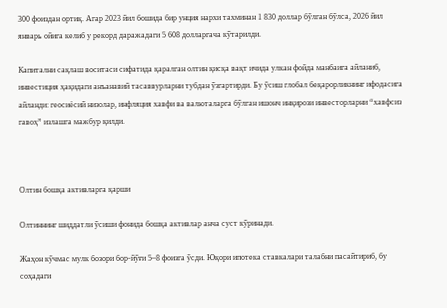300 фоиздан ортиқ. Агар 2023 йил бошида бир унция нархи тахминан 1 830 доллар бўлган бўлса, 2026 йил январь ойига келиб у рекорд даражадаги 5 608 долларгача кўтарилди.

Капитални сақлаш воситаси сифатида қаралган олтин қисқа вақт ичида улкан фойда манбаига айланиб, инвестиция ҳақидаги анъанавий тасаввурларни тубдан ўзгартирди. Бу ўсиш глобал беқарорликнинг ифодасига айланди: геосиёсий низолар, инфляция хавфи ва валюталарга бўлган ишонч инқирози инвесторларни “хавфсиз гавоҳ” излашга мажбур қилди.



Олтин бошқа активларга қарши

Олтиннинг шиддатли ўсиши фонида бошқа активлар анча суст кўринади.

Жаҳон кўчмас мулк бозори бор-йўғи 5–8 фоизга ўсди. Юқори ипотека ставкалари талабни пасайтириб, бу соҳадаги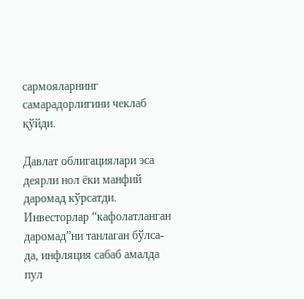сармояларнинг самарадорлигини чеклаб қўйди.

Давлат облигациялари эса деярли нол ёки манфий даромад кўрсатди. Инвесторлар “кафолатланган даромад”ни танлаган бўлса-да, инфляция сабаб амалда пул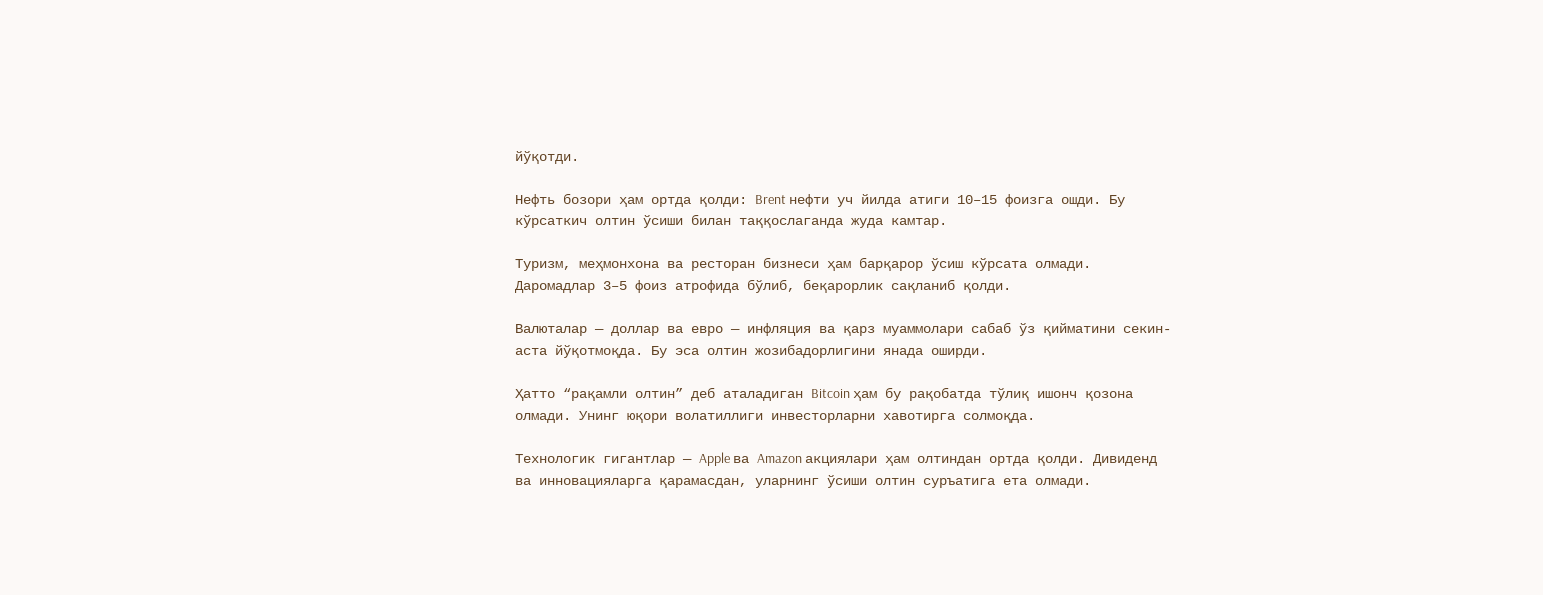йўқотди.

Нефть бозори ҳам ортда қолди: Brent нефти уч йилда атиги 10–15 фоизга ошди. Бу кўрсаткич олтин ўсиши билан таққослаганда жуда камтар.

Туризм, меҳмонхона ва ресторан бизнеси ҳам барқарор ўсиш кўрсата олмади. Даромадлар 3–5 фоиз атрофида бўлиб, беқарорлик сақланиб қолди.

Валюталар — доллар ва евро — инфляция ва қарз муаммолари сабаб ўз қийматини секин-аста йўқотмоқда. Бу эса олтин жозибадорлигини янада оширди.

Ҳатто “рақамли олтин” деб аталадиган Bitcoin ҳам бу рақобатда тўлиқ ишонч қозона олмади. Унинг юқори волатиллиги инвесторларни хавотирга солмоқда.

Технологик гигантлар — Apple ва Amazon акциялари ҳам олтиндан ортда қолди. Дивиденд ва инновацияларга қарамасдан, уларнинг ўсиши олтин суръатига ета олмади.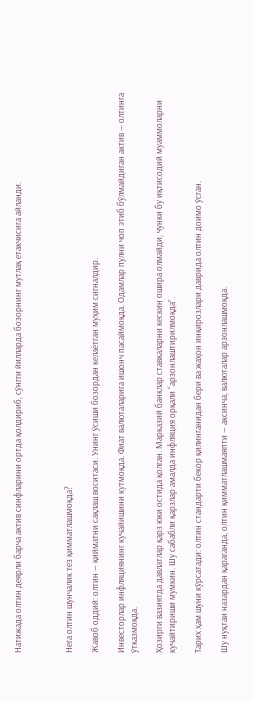Натижада олтин деярли барча актив синфларини ортда қолдириб, сўнгги йилларда бозорнинг мутлақ етакчисига айланди.



Нега олтин шунчалик тез қимматлашмоқда?

Жавоб оддий: олтин — қийматни сақлаш воситаси. Унинг ўсиши бозордан келаётган муҳим сигналдир.

Инвесторлар инфляциянинг кучайишини кутмоқда. Фиат валюталарига ишонч пасаймоқда. Одамлар пулни чоп этиб бўлмайдиган актив — олтинга ўтказмоқда.

Ҳозирги вазиятда давлатлар қарз юки остида қолган. Марказий банклар ставкаларни кескин ошира олмайди, чунки бу иқтисодий муаммоларни кучайтириши мумкин. Шу сабабли қарзлар амалда инфляция орқали “арзонлаштирилмоқда”.

Тарих ҳам шуни кўрсатади: олтин стандарти бекор қилинганидан бери ва жаҳон инқирозлари даврида олтин доимо ўсган.

Шу нуқтаи назардан қараганда, олтин қимматлашмаяпти — аксинча, валюталар арзонлашмоқда.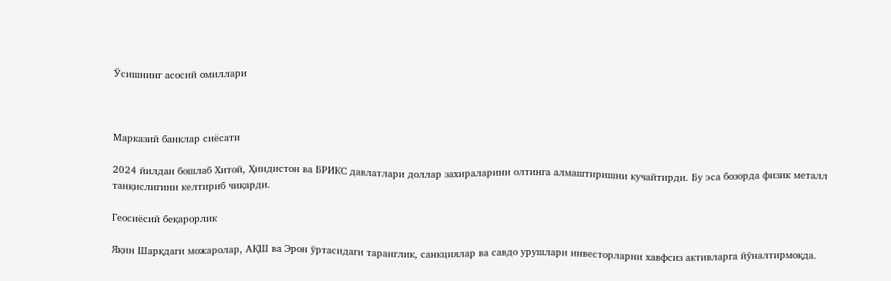Ўсишнинг асосий омиллари



Марказий банклар сиёсати

2024 йилдан бошлаб Хитой, Ҳиндистон ва БРИКС давлатлари доллар захираларини олтинга алмаштиришни кучайтирди. Бу эса бозорда физик металл танқислигини келтириб чиқарди.

Геосиёсий беқарорлик

Яқин Шарқдаги можаролар, АҚШ ва Эрон ўртасидаги таранглик, санкциялар ва савдо урушлари инвесторларни хавфсиз активларга йўналтирмоқда.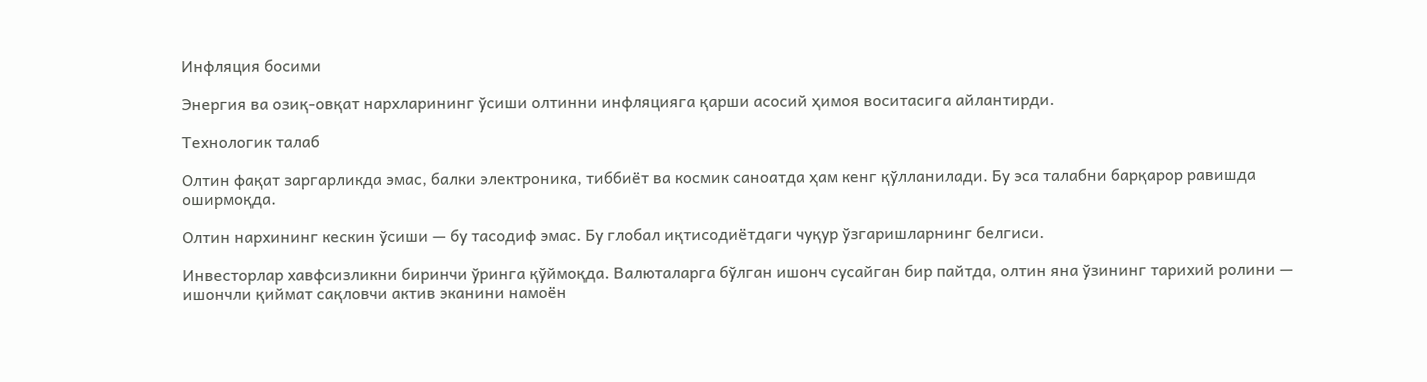Инфляция босими

Энергия ва озиқ-овқат нархларининг ўсиши олтинни инфляцияга қарши асосий ҳимоя воситасига айлантирди.

Технологик талаб

Олтин фақат заргарликда эмас, балки электроника, тиббиёт ва космик саноатда ҳам кенг қўлланилади. Бу эса талабни барқарор равишда оширмоқда.

Олтин нархининг кескин ўсиши — бу тасодиф эмас. Бу глобал иқтисодиётдаги чуқур ўзгаришларнинг белгиси.

Инвесторлар хавфсизликни биринчи ўринга қўймоқда. Валюталарга бўлган ишонч сусайган бир пайтда, олтин яна ўзининг тарихий ролини — ишончли қиймат сақловчи актив эканини намоён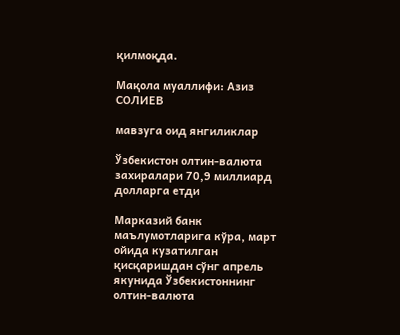қилмоқда.

Мақола муаллифи: Азиз СОЛИЕВ

мавзуга оид янгиликлар

Ўзбекистон олтин-валюта захиралари 70,9 миллиард долларга етди

Марказий банк маълумотларига кўра, март ойида кузатилган қисқаришдан сўнг апрель якунида Ўзбекистоннинг олтин-валюта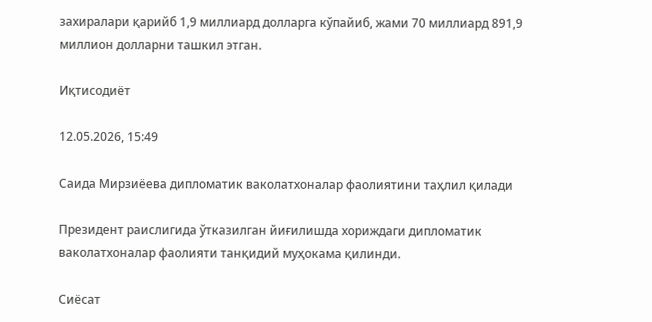захиралари қарийб 1,9 миллиард долларга кўпайиб, жами 70 миллиард 891,9 миллион долларни ташкил этган.

Иқтисодиёт

12.05.2026, 15:49

Саида Мирзиёева дипломатик ваколатхоналар фаолиятини таҳлил қилади

Президент раислигида ўтказилган йиғилишда хориждаги дипломатик ваколатхоналар фаолияти танқидий муҳокама қилинди.

Сиёсат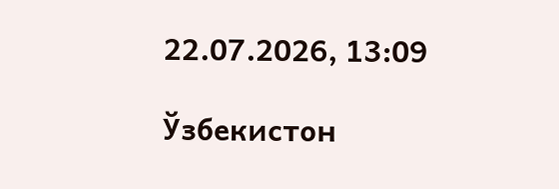22.07.2026, 13:09

Ўзбекистон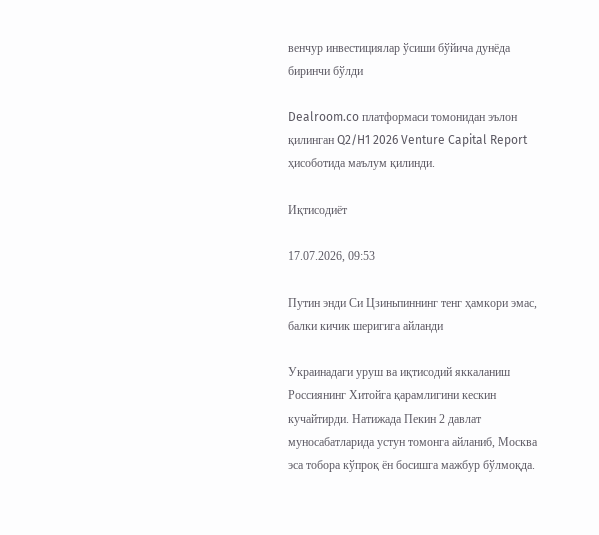венчур инвестициялар ўсиши бўйича дунёда биринчи бўлди

Dealroom.co платформаси томонидан эълон қилинган Q2/H1 2026 Venture Capital Report ҳисоботида маълум қилинди.

Иқтисодиёт

17.07.2026, 09:53

Путин энди Си Цзиньпиннинг тенг ҳамкори эмас, балки кичик шеригига айланди

Украинадаги уруш ва иқтисодий яккаланиш Россиянинг Хитойга қарамлигини кескин кучайтирди. Натижада Пекин 2 давлат муносабатларида устун томонга айланиб, Москва эса тобора кўпроқ ён босишга мажбур бўлмоқда.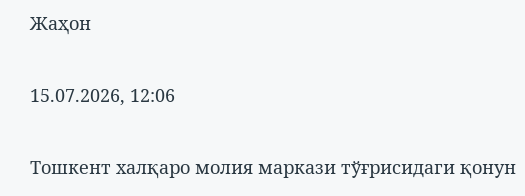Жаҳон

15.07.2026, 12:06

Тошкент халқаро молия маркази тўғрисидаги қонун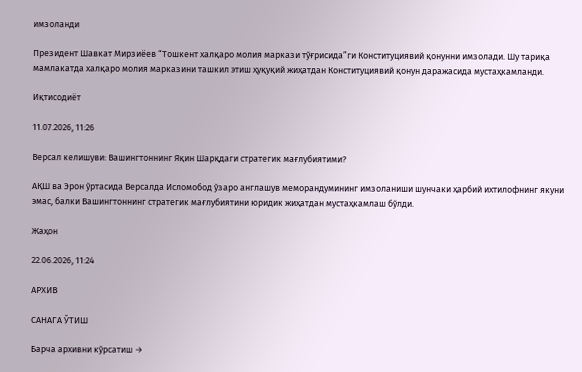имзоланди

Президент Шавкат Мирзиёев “Тошкент халқаро молия маркази тўғрисида”ги Конституциявий қонунни имзолади. Шу тариқа мамлакатда халқаро молия марказини ташкил этиш ҳуқуқий жиҳатдан Конституциявий қонун даражасида мустаҳкамланди.

Иқтисодиёт

11.07.2026, 11:26

Версал келишуви: Вашингтоннинг Яқин Шарқдаги стратегик мағлубиятими?

АҚШ ва Эрон ўртасида Версалда Исломобод ўзаро англашув меморандумининг имзоланиши шунчаки ҳарбий ихтилофнинг якуни эмас, балки Вашингтоннинг стратегик мағлубиятини юридик жиҳатдан мустаҳкамлаш бўлди.

Жаҳон

22.06.2026, 11:24

АРХИВ

САНАГА ЎТИШ

Барча архивни кўрсатиш →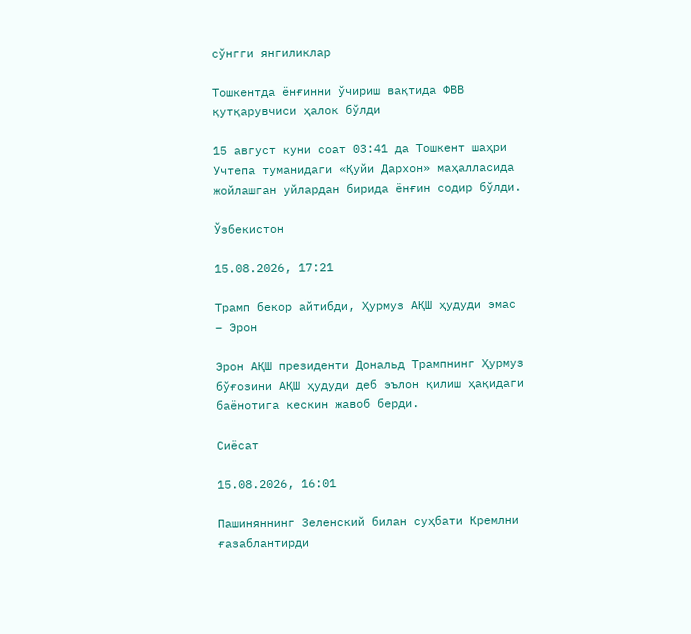сўнгги янгиликлар

Тошкентда ёнғинни ўчириш вақтида ФВВ қутқарувчиси ҳалок бўлди

15 август куни соат 03:41 да Тошкент шаҳри Учтепа туманидаги «Қуйи Дархон» маҳалласида жойлашган уйлардан бирида ёнғин содир бўлди.

Ўзбекистон

15.08.2026, 17:21

Трамп бекор айтибди, Ҳурмуз АҚШ ҳудуди эмас – Эрон

Эрон АҚШ президенти Дональд Трампнинг Ҳурмуз бўғозини АҚШ ҳудуди деб эълон қилиш ҳақидаги баёнотига кескин жавоб берди.

Сиёсат

15.08.2026, 16:01

Пашиняннинг Зеленский билан суҳбати Кремлни ғазаблантирди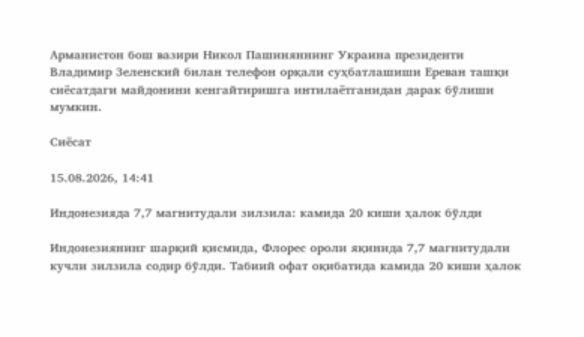Арманистон бош вазири Никол Пашиняннинг Украина президенти Владимир Зеленский билан телефон орқали суҳбатлашиши Ереван ташқи сиёсатдаги майдонини кенгайтиришга интилаётганидан дарак бўлиши мумкин.

Сиёсат

15.08.2026, 14:41

Индонезияда 7,7 магнитудали зилзила: камида 20 киши ҳалок бўлди

Индонезиянинг шарқий қисмида, Флорес ороли яқинида 7,7 магнитудали кучли зилзила содир бўлди. Табиий офат оқибатида камида 20 киши ҳалок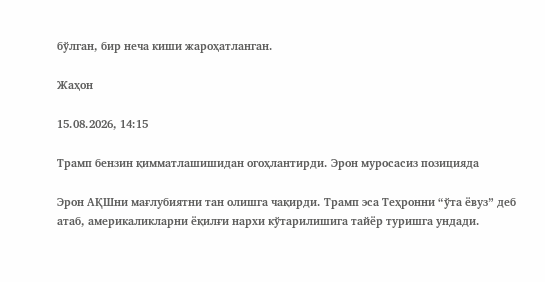бўлган, бир неча киши жароҳатланган.

Жаҳон

15.08.2026, 14:15

Трамп бензин қимматлашишидан огоҳлантирди. Эрон муросасиз позицияда

Эрон АҚШни мағлубиятни тан олишга чақирди. Трамп эса Теҳронни “ўта ёвуз” деб атаб, америкаликларни ёқилғи нархи кўтарилишига тайёр туришга ундади.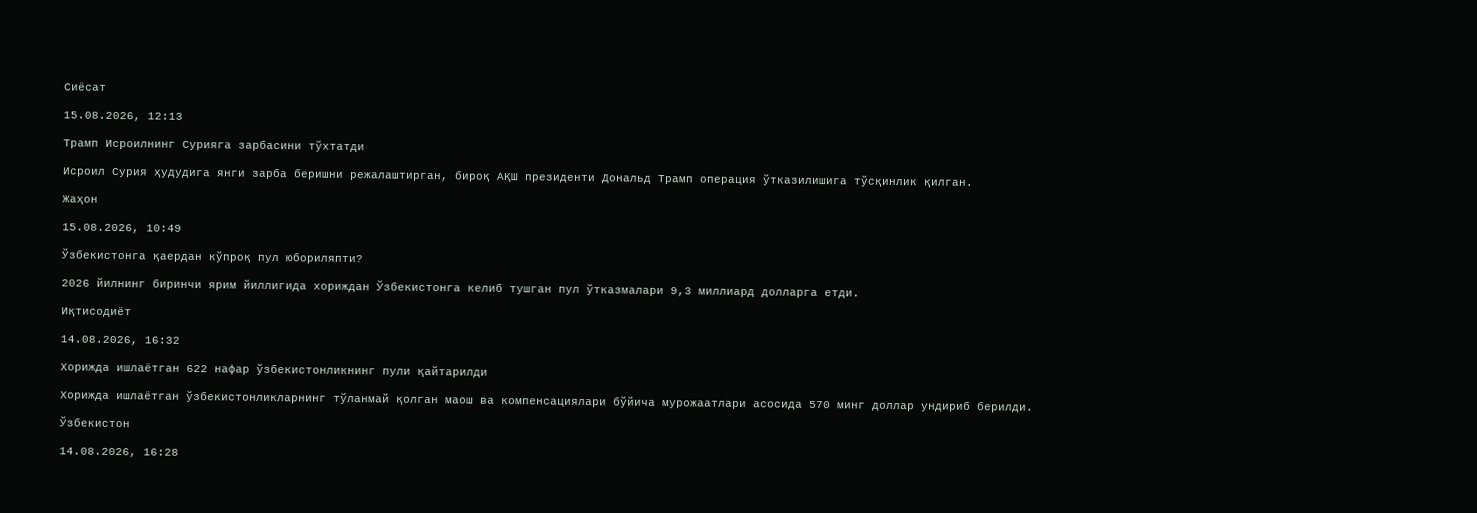Сиёсат

15.08.2026, 12:13

Трамп Исроилнинг Сурияга зарбасини тўхтатди

Исроил Сурия ҳудудига янги зарба беришни режалаштирган, бироқ АҚШ президенти Дональд Трамп операция ўтказилишига тўсқинлик қилган.

Жаҳон

15.08.2026, 10:49

Ўзбекистонга қаердан кўпроқ пул юбориляпти?

2026 йилнинг биринчи ярим йиллигида хориждан Ўзбекистонга келиб тушган пул ўтказмалари 9,3 миллиард долларга етди.

Иқтисодиёт

14.08.2026, 16:32

Хорижда ишлаётган 622 нафар ўзбекистонликнинг пули қайтарилди

Хорижда ишлаётган ўзбекистонликларнинг тўланмай қолган маош ва компенсациялари бўйича мурожаатлари асосида 570 минг доллар ундириб берилди.

Ўзбекистон

14.08.2026, 16:28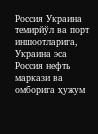Россия Украина темирйўл ва порт иншоотларига, Украина эса Россия нефть маркази ва омборига ҳужум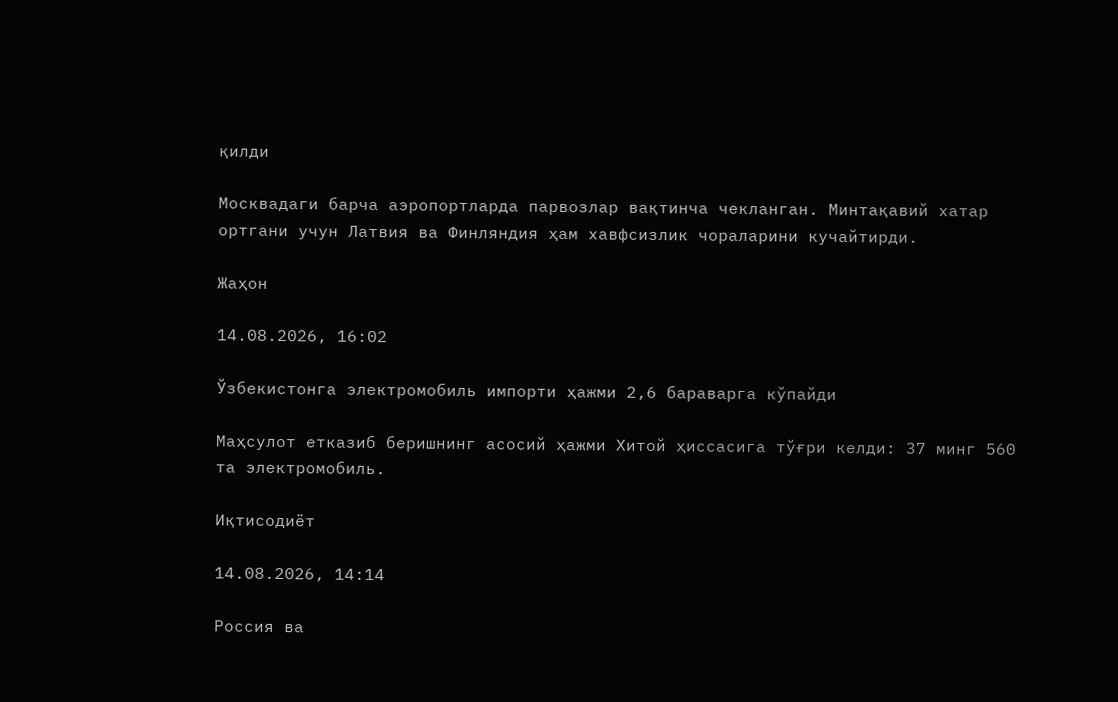қилди

Москвадаги барча аэропортларда парвозлар вақтинча чекланган. Минтақавий хатар ортгани учун Латвия ва Финляндия ҳам хавфсизлик чораларини кучайтирди.

Жаҳон

14.08.2026, 16:02

Ўзбекистонга электромобиль импорти ҳажми 2,6 бараварга кўпайди

Маҳсулот етказиб беришнинг асосий ҳажми Хитой ҳиссасига тўғри келди: 37 минг 560 та электромобиль.

Иқтисодиёт

14.08.2026, 14:14

Россия ва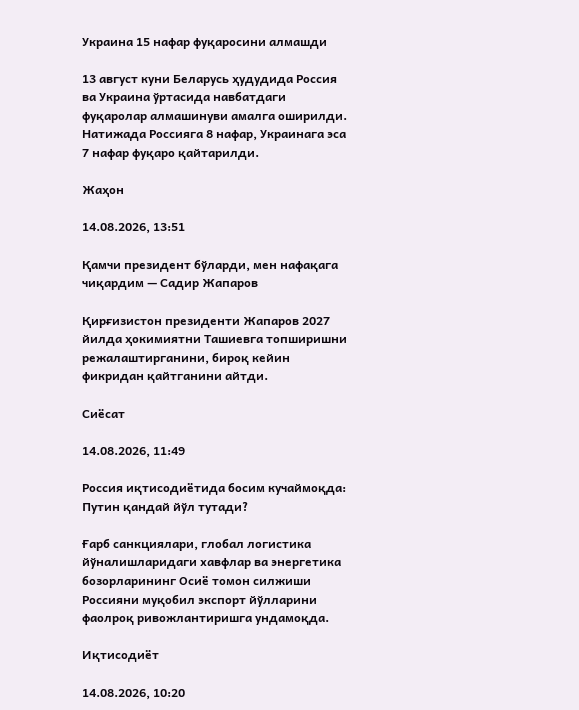Украина 15 нафар фуқаросини алмашди

13 август куни Беларусь ҳудудида Россия ва Украина ўртасида навбатдаги фуқаролар алмашинуви амалга оширилди. Натижада Россияга 8 нафар, Украинага эса 7 нафар фуқаро қайтарилди.

Жаҳон

14.08.2026, 13:51

Қамчи президент бўларди, мен нафақага чиқардим — Садир Жапаров

Қирғизистон президенти Жапаров 2027 йилда ҳокимиятни Ташиевга топширишни режалаштирганини, бироқ кейин фикридан қайтганини айтди.

Сиёсат

14.08.2026, 11:49

Россия иқтисодиётида босим кучаймоқда: Путин қандай йўл тутади?

Ғарб санкциялари, глобал логистика йўналишларидаги хавфлар ва энергетика бозорларининг Осиё томон силжиши Россияни муқобил экспорт йўлларини фаолроқ ривожлантиришга ундамоқда.

Иқтисодиёт

14.08.2026, 10:20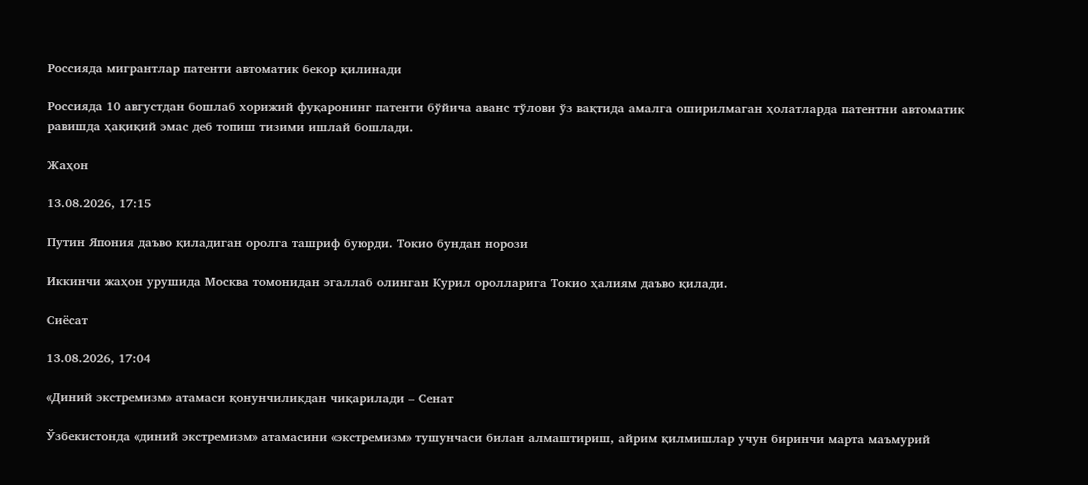Россияда мигрантлар патенти автоматик бекор қилинади

Россияда 10 августдан бошлаб хорижий фуқаронинг патенти бўйича аванс тўлови ўз вақтида амалга оширилмаган ҳолатларда патентни автоматик равишда ҳақиқий эмас деб топиш тизими ишлай бошлади.

Жаҳон

13.08.2026, 17:15

Путин Япония даъво қиладиган оролга ташриф буюрди. Токио бундан норози

Иккинчи жаҳон урушида Москва томонидан эгаллаб олинган Курил оролларига Токио ҳалиям даъво қилади.

Сиёсат

13.08.2026, 17:04

«Диний экстремизм» атамаси қонунчиликдан чиқарилади – Сенат

Ўзбекистонда «диний экстремизм» атамасини «экстремизм» тушунчаси билан алмаштириш, айрим қилмишлар учун биринчи марта маъмурий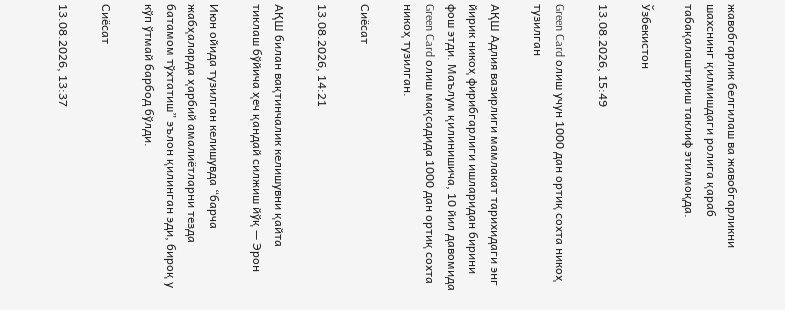жавобгарлик белгилаш ва жавобгарликни шахснинг қилмишдаги ролига қараб табақалаштириш таклиф этилмоқда.

Ўзбекистон

13.08.2026, 15:49

Green Card олиш учун 1000 дан ортиқ сохта никоҳ тузилган

АҚШ Адлия вазирлиги мамлакат тарихидаги энг йирик никоҳ фирибгарлиги ишларидан бирини фош этди. Маълум қилинишича, 10 йил давомида Green Card олиш мақсадида 1000 дан ортиқ сохта никоҳ тузилган.

Сиёсат

13.08.2026, 14:21

АҚШ билан вақтинчалик келишувни қайта тиклаш бўйича ҳеч қандай силжиш йўқ — Эрон

Июн ойида тузилган келишувда “барча жабҳаларда ҳарбий амалиётларни тезда батамом тўхтатиш” эълон қилинган эди, бироқ у кўп ўтмай барбод бўлди.

Сиёсат

13.08.2026, 13:37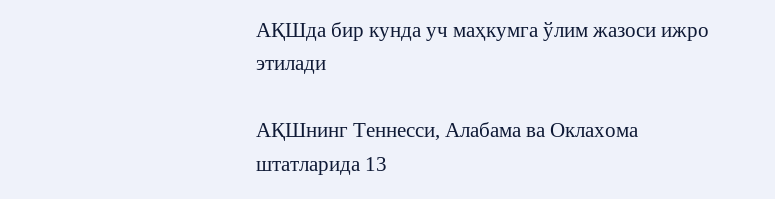АҚШда бир кунда уч маҳкумга ўлим жазоси ижро этилади

АҚШнинг Теннесси, Алабама ва Оклахома штатларида 13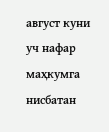август куни уч нафар маҳкумга нисбатан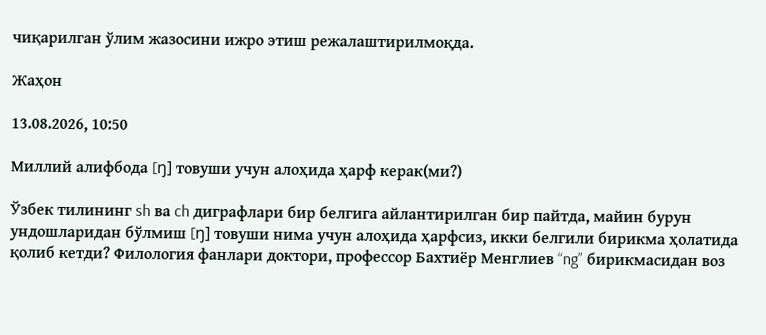чиқарилган ўлим жазосини ижро этиш режалаштирилмоқда.

Жаҳон

13.08.2026, 10:50

Миллий алифбода [ŋ] товуши учун алоҳида ҳарф керак(ми?)

Ўзбек тилининг sh ва ch диграфлари бир белгига айлантирилган бир пайтда, майин бурун ундошларидан бўлмиш [ŋ] товуши нима учун алоҳида ҳарфсиз, икки белгили бирикма ҳолатида қолиб кетди? Филология фанлари доктори, профессор Бахтиёр Менглиев “ng” бирикмасидан воз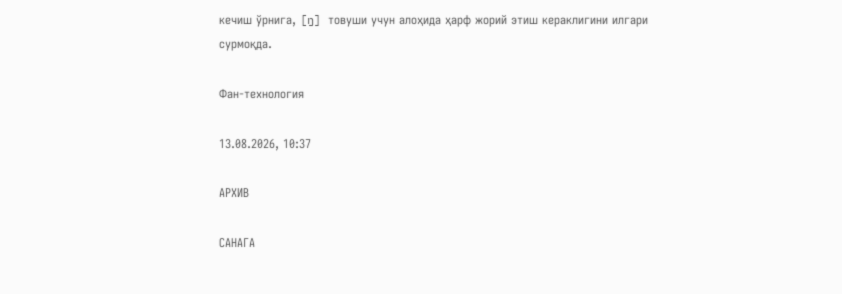кечиш ўрнига, [ŋ] товуши учун алоҳида ҳарф жорий этиш кераклигини илгари сурмоқда.

Фан-технология

13.08.2026, 10:37

АРХИВ

САНАГА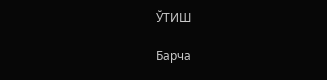ЎТИШ

Барча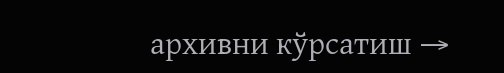архивни кўрсатиш →